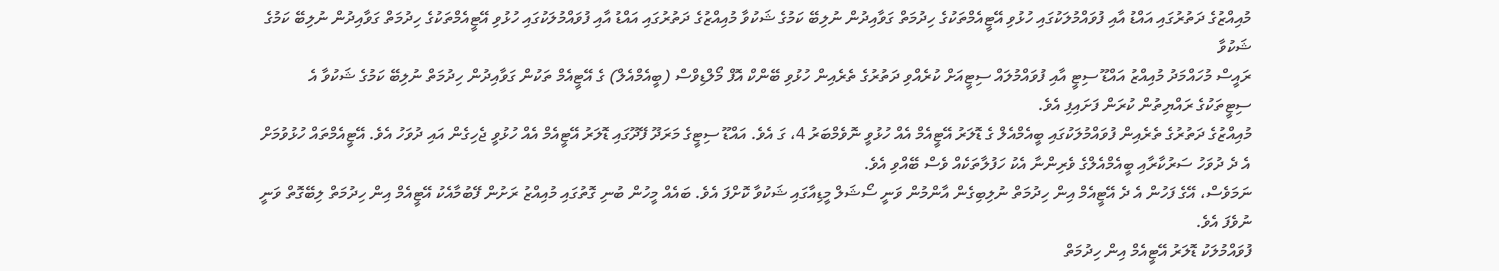މުއިއްޒުގެ ދަތުރުގައި އައްޑު އާއި ފުވައްމުލަކުގައި ހުޅުވި އޭޓީއެމްތަކުގެ ހިދުމަތް ގަވާއިދުން ނުލިބޭ ކަމުގެ ޝަކުވާ މުއިއްޒުގެ ދަތުރުގައި އައްޑު އާއި ފުވައްމުލަކުގައި ހުޅުވި އޭޓީއެމްތަކުގެ ހިދުމަތް ގަވާއިދުން ނުލިބޭ ކަމުގެ ޝަކުވާ
ރައީސް މުހައްމަދު މުއިއްޒު އައްޑޫ ސިޓީ އާއި ފުވައްމުލައް ސިޓީއަށް ކުރެއްވި ދަތުރުގެ ތެރެއިން ހުޅުވި ބޭންކް އޮފް މޯލްޑިވްސް (ބީއެމްއެލް) ގެ އޭޓީއެމް ތަކުން ގަވާއިދުން ހިދުމަތް ނުލިބޭ ކަމުގެ ޝަކުވާ އެ ސިޓީތަކުގެ ރައްޔިތުން ކުރަން ފަށައިފި އެވެ.
މުއިއްޒުގެ ދަތުރުގެ ތެރެއިން ފުވައްމުލަކުގައި ބީއެމްއެލް ގެ ޑޮލަރު އޭޓީއެމް އެއް ހުޅުވީ ނޮވެމްބަރު 4، ގަ އެވެ. އައްޑޫ ސިޓީގެ މަރަދޫ ފޭދޫގައި ޑޮލަރު އޭޓީއެމް އެއް ހުޅުވީ ޖެހިގެން އައި ދުވަހު އެވެ. އޭޓީއެމްތައް ހުޅުވުމަށް އެ ދެ ދުވަހު ސަރުކާރާއި ބީއެމްއެލްގެ ވެރިންނާ އެކު ހަފުލާތަކެއް ވެސް ބޭއްވި އެވެ.
ނަމަވެސް، އޭގެ ފަހުން އެ ދެ އޭޓީއެމް އިން ހިދުމަތް ނުލިބިގެން އާންމުން ވަނީ ސޯޝަލް މީޑިއާގައި ޝަކުވާ ކޮށްފަ އެވެ. ބައެއް މީހުން ބުނި ގޮތުގައި މުއިއްޒު ރަށުން ފޭބުމާއެކު އޭޓީއެމް އިން ހިދުމަތް ލިބޭގޮތް ވަނީ ނުވެފަ އެވެ.
ފުވައްމުލަކު ޑޮލަރު އޭޓީއެމް އިން ހިދުމަތް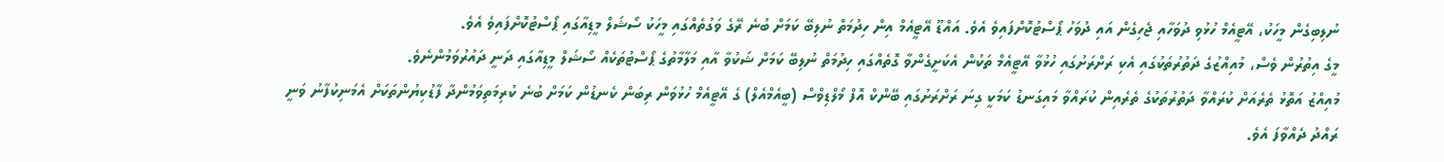ނުލިބިގެން މީހަކު، އޭޓީއެމް ހުޅުވި ދުވަހާއި ޖެހިގެން އައި ދުވަހު ޕޯސްޓުކޮށްފައިވެ އެވެ. އައްޑޫ އޭޓީއެމް އިން ހިދުމަތް ނުލިބޭ ކަމަށް ބުނެ ރޭގެ ވަގުތެއްގައި މީހަކު ސޯޝަލް މީޑިއާގައި ޕޯސްޓުކޮށްފައިވެ އެވެ.
މީގެ އިތުރުން ވެސް، މުއިއްޒުގެ ދަތުރުތަކުގައި އެކި ރަށްރަށުގައި ހުޅުވާ އޭޓީއެމް ތަކުން އެކަށީގެންވާ ގޮތެއްގައި ހިދުމަތް ނުލިބޭ ކަމަށް ޝަކުވާ އާއި މަލާމާތުގެ ޕޯސްޓުތަކެއް ސޯޝަލް މީޑިއާގައި ދަނީ ދައުރުވަމުންނެވެ.
މުއިއްޒު އަތޮޅު ތެރެއަށް ކުރައްވާ ދަތުރުތަކުގެ ތެރެއިން ކުރައްވާ މައިގަނޑު ކަމަކީ ގިނަ ރަށްރަށުގައި ބޭންކް އޮފް މޯލްޑިވްސް (ބީއެމްއެލް) ގެ އޭޓީއެމް ހުޅުވަން ރިބަން ކެނޑުން ކަމަށް ބުނެ ކުރިމަތިވަމުންދާ ފާޑުކިޔުންތަކަށް އެމަނިކުފާނު ވަނީ ރައްދު ދެއްވާފަ އެވެ.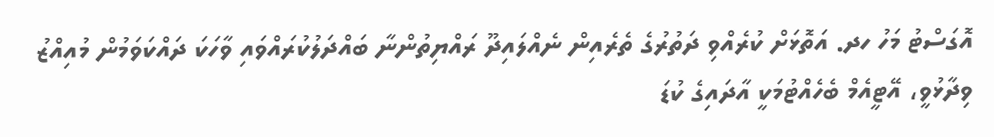އޮގަސްޓު މަހު ހދ. އަތޮޅަށް ކުރެއްވި ދަތުރުގެ ތެރެއިން ނެއްލައިދޫ ރައްޔިތުންނާ ބައްދަލުކުރައްވައި ވާހަކަ ދައްކަވަމުން މުއިއްޒު ވިދާޅުވީ، އޭޓީއެމް ބެހެއްޓުމަކީ އާދައިގެ ކުޑަ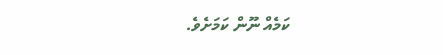ކަމެއް ނޫން ކަމަށެވެ.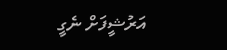އަރުޝީފަށް ނެގީ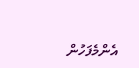އެންމެފަހުން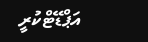އަޕްޑޭޓްކުރީ